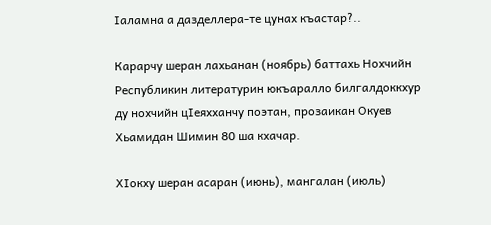Iаламна а дазделлера-те цунах къастар?..

Карарчу шеран лахьанан (ноябрь) баттахь Нохчийн Республикин литературин юкъаралло билгалдоккхур ду нохчийн цIеяхханчу поэтан, прозаикан Окуев Хьамидан Шимин 80 ша кхачар.

ХIокху шеран асаран (июнь), мангалан (июль)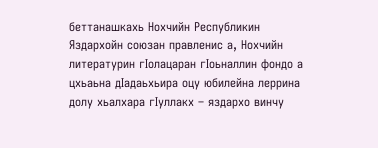беттанашкахь Нохчийн Республикин Яздархойн союзан правленис а, Нохчийн литературин гIолацаран гIоьналлин фондо а цхьаьна дIадаьхьира оцу юбилейна леррина долу хьалхара гIуллакх – яздархо винчу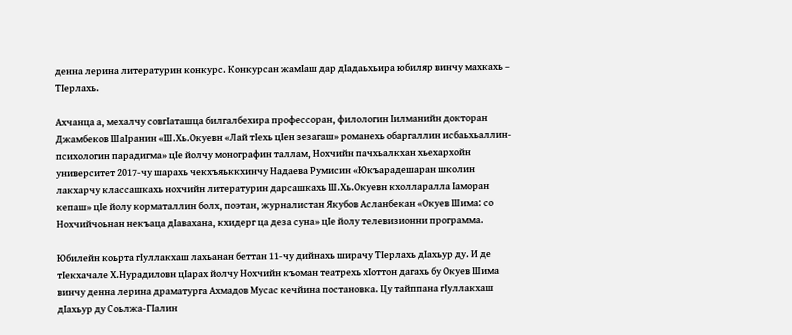денна лерина литературин конкурс. Конкурсан жамIаш дар дIадаьхьира юбиляр винчу махкахь – ТIерлахь.

Ахчанца а, мехалчу совгIаташца билгалбехира профессоран, филологин Iилманийн докторан Джамбеков ШаIранин «Ш.Хь.Окуевн «Лай тIехь цIен зезагаш» романехь обаргаллин исбаьхьаллин-психологин парадигма» цIе йолчу монографин таллам, Нохчийн пачхьалкхан хьехархойн университет 2017-чу шарахь чекхъяьккхинчу Надаева Румисин «Юкъарадешаран школин лакхарчу классашкахь нохчийн литературин дарсашкахь Ш.Хь.Окуевн кхолларалла Iаморан кепаш» цIе йолу корматаллин болх, поэтан, журналистан Якубов Асланбекан «Окуев Шима: со Нохчийчоьнан некъаца дIавахана, кхидерг ца деза суна» цIе йолу телевизионни программа.

Юбилейн коьрта гIуллакхаш лахьанан беттан 11-чу дийнахь ширачу ТIерлахь дIахьур ду. И де тIекхачале Х.Нурадиловн цIарах йолчу Нохчийн къоман театрехь хIоттон дагахь бу Окуев Шима винчу денна лерина драматурга Ахмадов Мусас кечйина постановка. Цу тайппана гIуллакхаш дIахьур ду Соьлжа-ГIалин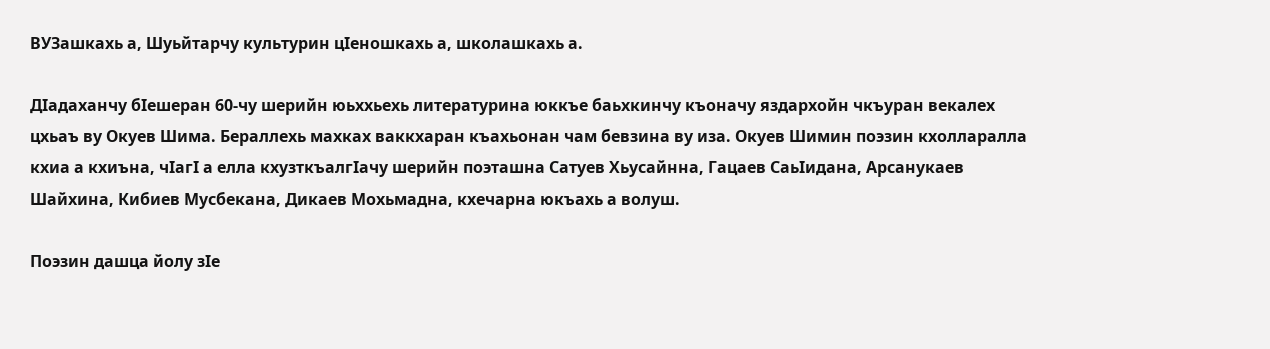ВУЗашкахь а, Шуьйтарчу культурин цIеношкахь а, школашкахь а.

ДIадаханчу бIешеран 60-чу шерийн юьххьехь литературина юккъе баьхкинчу къоначу яздархойн чкъуран векалех цхьаъ ву Окуев Шима. Бераллехь махках ваккхаран къахьонан чам бевзина ву иза. Окуев Шимин поэзин кхолларалла кхиа а кхиъна, чIагI а елла кхузткъалгIачу шерийн поэташна Сатуев Хьусайнна, Гацаев СаьIидана, Арсанукаев Шайхина, Кибиев Мусбекана, Дикаев Мохьмадна, кхечарна юкъахь а волуш.

Поэзин дашца йолу зIе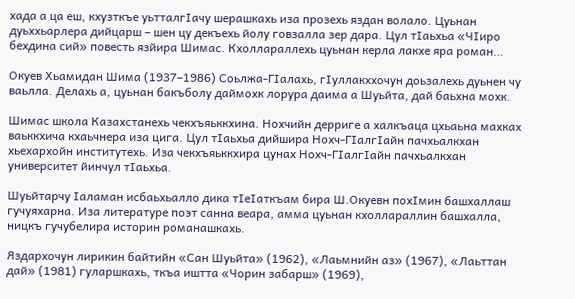хада а ца еш, кхузткъе уьтталгIачу шерашкахь иза прозехь яздан волало. Цуьнан дуьххьарлера дийцарш – шен цу декъехь йолу говзалла зер дара. Цул тIаьхьа «ЧIиро бехдина сий» повесть язйира Шимас. Кхоллараллехь цуьнан керла лакхе яра роман…

Окуев Хьамидан Шима (1937–1986) Соьлжа-ГIалахь, гIуллакххочун доьзалехь дуьнен чу ваьлла. Делахь а, цуьнан бакъболу даймохк лорура даима а Шуьйта, дай баьхна мохк.

Шимас школа Казахстанехь чекхъяьккхина. Нохчийн дерриге а халкъаца цхьаьна махках ваьккхича кхаьчнера иза цига. Цул тIаьхьа дийшира Нохч-ГIалгIайн пачхьалкхан хьехархойн институтехь. Иза чекхъяьккхира цунах Нохч-ГIалгIайн пачхьалкхан университет йинчул тIаьхьа.

Шуьйтарчу Iаламан исбаьхьалло дика тIеIаткъам бира Ш.Окуевн похIмин башхаллаш гучуяхарна. Иза литературе поэт санна веара, амма цуьнан кхоллараллин башхалла, ницкъ гучубелира историн романашкахь.

Яздархочун лирикин байтийн «Сан Шуьйта» (1962), «Лаьмнийн аз» (1967), «Лаьттан дай» (1981) гуларшкахь, ткъа иштта «Чорин забарш» (1969),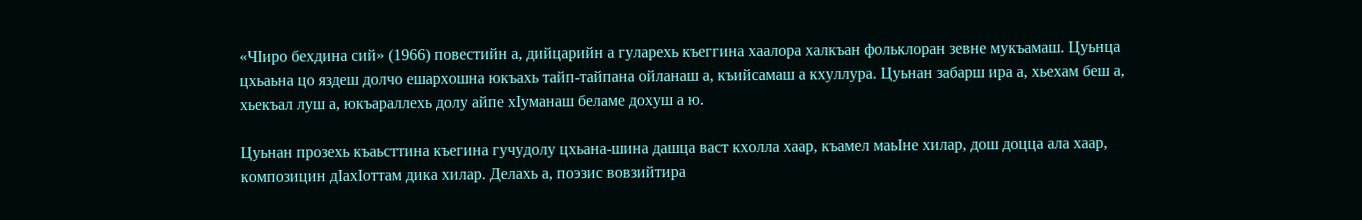«ЧIиро бехдина сий» (1966) повестийн а, дийцарийн а гуларехь къеггина хаалора халкъан фольклоран зевне мукъамаш. Цуьнца цхьаьна цо яздеш долчо ешархошна юкъахь тайп-тайпана ойланаш а, къийсамаш а кхуллура. Цуьнан забарш ира а, хьехам беш а, хьекъал луш а, юкъараллехь долу айпе хIуманаш беламе дохуш а ю.

Цуьнан прозехь къаьсттина къегина гучудолу цхьана-шина дашца васт кхолла хаар, къамел маьIне хилар, дош доцца ала хаар, композицин дIахIоттам дика хилар. Делахь а, поэзис вовзийтира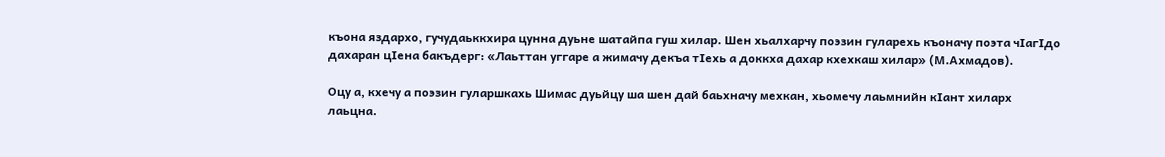къона яздархо, гучудаьккхира цунна дуьне шатайпа гуш хилар. Шен хьалхарчу поэзин гуларехь къоначу поэта чIагIдо дахаран цIена бакъдерг: «Лаьттан уггаре а жимачу декъа тIехь а доккха дахар кхехкаш хилар» (М.Ахмадов).

Оцу а, кхечу а поэзин гуларшкахь Шимас дуьйцу ша шен дай баьхначу мехкан, хьомечу лаьмнийн кIант хиларх лаьцна.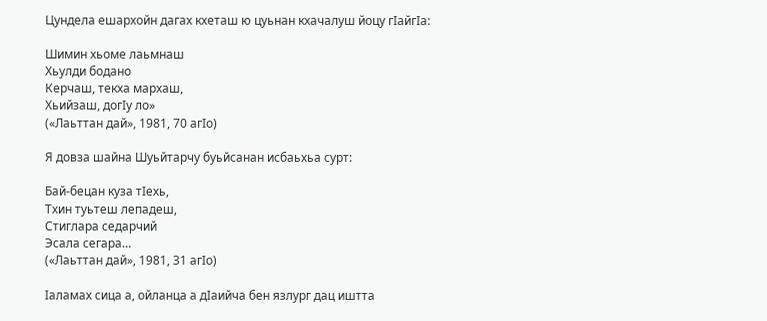Цундела ешархойн дагах кхеташ ю цуьнан кхачалуш йоцу гIайгIа:

Шимин хьоме лаьмнаш
Хьулди бодано
Керчаш, текха мархаш,
Хьийзаш, догIу ло»
(«Лаьттан дай», 1981, 70 агIо)

Я довза шайна Шуьйтарчу буьйсанан исбаьхьа сурт:

Бай-бецан куза тIехь,
Тхин туьтеш лепадеш,
Стиглара седарчий
Эсала сегара…
(«Лаьттан дай», 1981, 31 агIо)

Iаламах сица а, ойланца а дIаийча бен язлург дац иштта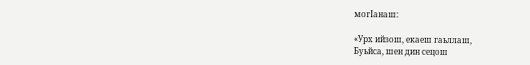могIанаш:

«Урх ийзош, екаеш гаьллаш,
Буьйса, шен дин сецош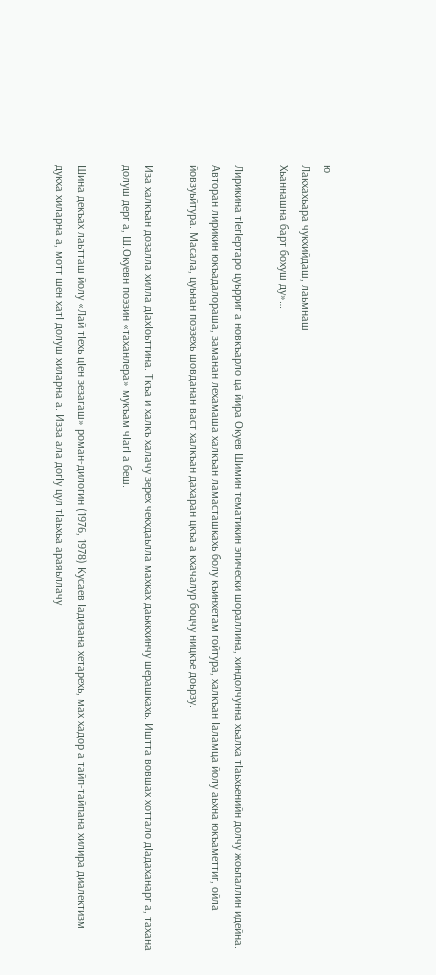ю
Лакхахьара чукхийдаш, лаьмнаш
Хьаннашна барт бохуш ду»…

Лирикина тIегIертаро цуьрриг а новкъарло ца йира Окуев Шимин тематикин эпически шораллина, хиндолчунна хьалха тIаьхьенийн долчу жоьпаллин идейна. Авторан лирикин юкъадалораша, заманан лехамаша халкъан ламасташкахь болу къинхетам гойтура, халкъан Iаламца йолу аьхна юкъаметтиг, ойла йовзуьйтура. Масала, цуьнан поэзехь шовданан васт халкъан дахаран цкъа а кхачалур боцчу ницкъе доьрзу.

Иза халкъан дозалла хилла дIахIоьттина. Ткъа и халкъ халачу зерех чекхдаьлла махках даьккхинчу шерашкахь. Иштта вовшах хоттало дIадаханарг а, тахана долуш дерг а, Ш.Окуевн поэзин «таханлера» мукъам чIагI а беш.

Шина декъах лаьтташ йолу «Лай тIехь цIен зезагаш» роман-дилогин (1976, 1978) Кусаев Iадизана хетарехь, мах хадор а тайп-тайпана хилира диалектизм дукха хиларна а, мотт шен хатI долуш хиларна а. Изза ала догIу цул тIаьхьа араяьллачу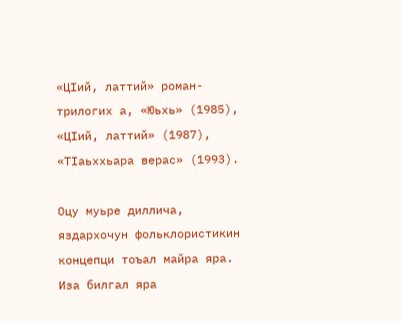«ЦIий, латтий» роман-трилогих а, «Юьхь» (1985), «ЦIий, латтий» (1987), «ТIаьххьара верас» (1993).

Оцу муьре диллича, яздархочун фольклористикин концепци тоъал майра яра. Иза билгал яра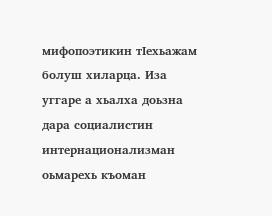мифопоэтикин тIехьажам болуш хиларца. Иза уггаре а хьалха доьзна дара социалистин интернационализман оьмарехь къоман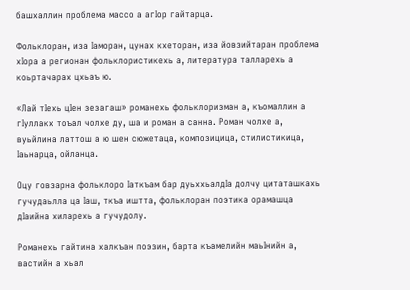башхаллин проблема массо а агIор гайтарца.

Фольклоран, иза Iаморан, цунах кхеторан, иза йовзийтаран проблема хIора а регионан фольклористикехь а, литература талларехь а коьртачарах цхьаъ ю.

«Лай тIехь цIен зезагаш» романехь фольклоризман а, къомаллин а гIуллакх тоъал чолхе ду, ша и роман а санна. Роман чолхе а, вуьйлина латтош а ю шен сюжетаца, композицица, стилистикица, Iаьнарца, ойланца.

Оцу говзарна фольклоро Iаткъам бар дуьххьалдIа долчу цитаташкахь гучудаьлла ца Iаш, ткъа иштта, фольклоран поэтика орамашца дIаийна хиларехь а гучудолу.

Романехь гайтина халкъан поэзин, барта къамелийн маьIнийн а, вастийн а хьал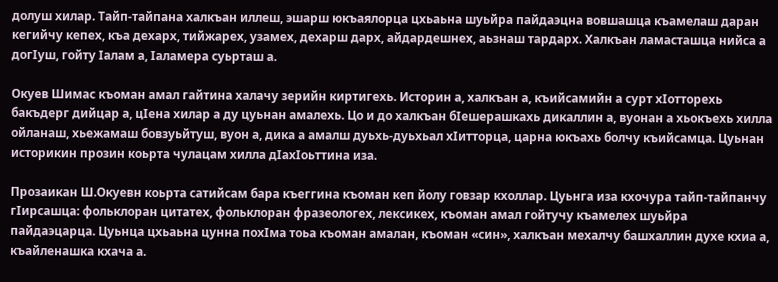долуш хилар. Тайп-тайпана халкъан иллеш, эшарш юкъаялорца цхьаьна шуьйра пайдаэцна вовшашца къамелаш даран кегийчу кепех, къа дехарх, тийжарех, узамех, дехарш дарх, айдардешнех, аьзнаш тардарх. Халкъан ламасташца нийса а догIуш, гойту Iалам а, Iаламера суьрташ а.

Окуев Шимас къоман амал гайтина халачу зерийн киртигехь. Историн а, халкъан а, къийсамийн а сурт хIотторехь бакъдерг дийцар а, цIена хилар а ду цуьнан амалехь. Цо и до халкъан бIешерашкахь дикаллин а, вуонан а хьокъехь хилла ойланаш, хьежамаш бовзуьйтуш, вуон а, дика а амалш дуьхь-дуьхьал хIитторца, царна юкъахь болчу къийсамца. Цуьнан историкин прозин коьрта чулацам хилла дIахIоьттина иза.

Прозаикан Ш.Окуевн коьрта сатийсам бара къеггина къоман кеп йолу говзар кхоллар. Цуьнга иза кхочура тайп-тайпанчу гIирсашца: фольклоран цитатех, фольклоран фразеологех, лексикех, къоман амал гойтучу къамелех шуьйра пайдаэцарца. Цуьнца цхьаьна цунна похIма тоьа къоман амалан, къоман «син», халкъан мехалчу башхаллин духе кхиа а, къайленашка кхача а.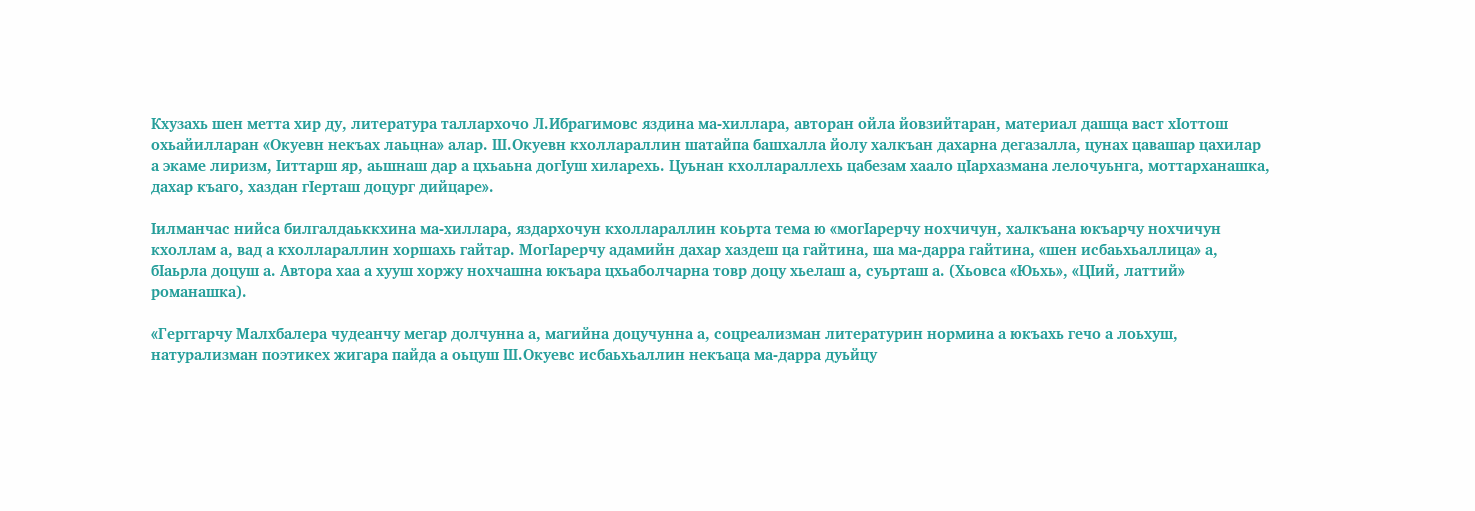Кхузахь шен метта хир ду, литература таллархочо Л.Ибрагимовс яздина ма-хиллара, авторан ойла йовзийтаран, материал дашца васт хIоттош охьайилларан «Окуевн некъах лаьцна» алар. Ш.Окуевн кхоллараллин шатайпа башхалла йолу халкъан дахарна дегазалла, цунах цавашар цахилар а экаме лиризм, Iиттарш яр, аьшнаш дар а цхьаьна догIуш хиларехь. Цуьнан кхоллараллехь цабезам хаало цIархазмана лелочуьнга, моттарханашка, дахар къаго, хаздан гIерташ доцург дийцаре».

Iилманчас нийса билгалдаьккхина ма-хиллара, яздархочун кхоллараллин коьрта тема ю «могIарерчу нохчичун, халкъана юкъарчу нохчичун кхоллам а, вад а кхоллараллин хоршахь гайтар. МогIарерчу адамийн дахар хаздеш ца гайтина, ша ма-дарра гайтина, «шен исбаьхьаллица» а, бIаьрла доцуш а. Автора хаа а хууш хоржу нохчашна юкъара цхьаболчарна товр доцу хьелаш а, суьрташ а. (Хьовса «Юьхь», «ЦIий, латтий» романашка).

«Герггарчу Малхбалера чудеанчу мегар долчунна а, магийна доцучунна а, соцреализман литературин нормина а юкъахь гечо а лоьхуш, натурализман поэтикех жигара пайда а оьцуш Ш.Окуевс исбаьхьаллин некъаца ма-дарра дуьйцу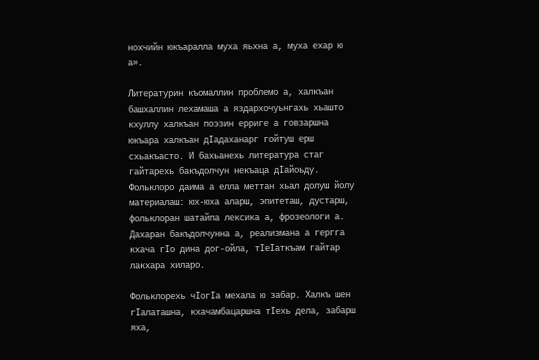нохчийн юкъаралла муха яьхна а, муха ехар ю а».

Литературин къомаллин проблемо а, халкъан башхаллин лехамаша а яздархочуьнгахь хьашто кхуллу халкъан поэзин ерриге а говзаршна юкъара халкъан дIадаханарг гойтуш ерш схьакъасто. И бахьанехь литература стаг гайтарехь бакъдолчун некъаца дIайоьду. Фольклоро даима а елла меттан хьал долуш йолу
материалаш: юх-юха аларш, эпитеташ, дустарш, фольклоран шатайпа лексика а, фрозеологи а. Дахаран бакъдолчунна а, реализмана а гергга кхача гIо дина дог-ойла, тIеIаткъам гайтар лакхара хиларо.

Фольклорехь чIогIа мехала ю забар. Халкъ шен гIалаташна, кхачамбацаршна тIехь дела, забарш яха,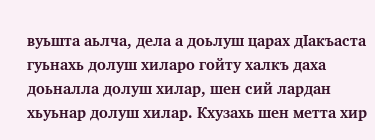вуьшта аьлча, дела а доьлуш царах дIакъаста гуьнахь долуш хиларо гойту халкъ даха доьналла долуш хилар, шен сий лардан хьуьнар долуш хилар. Кхузахь шен метта хир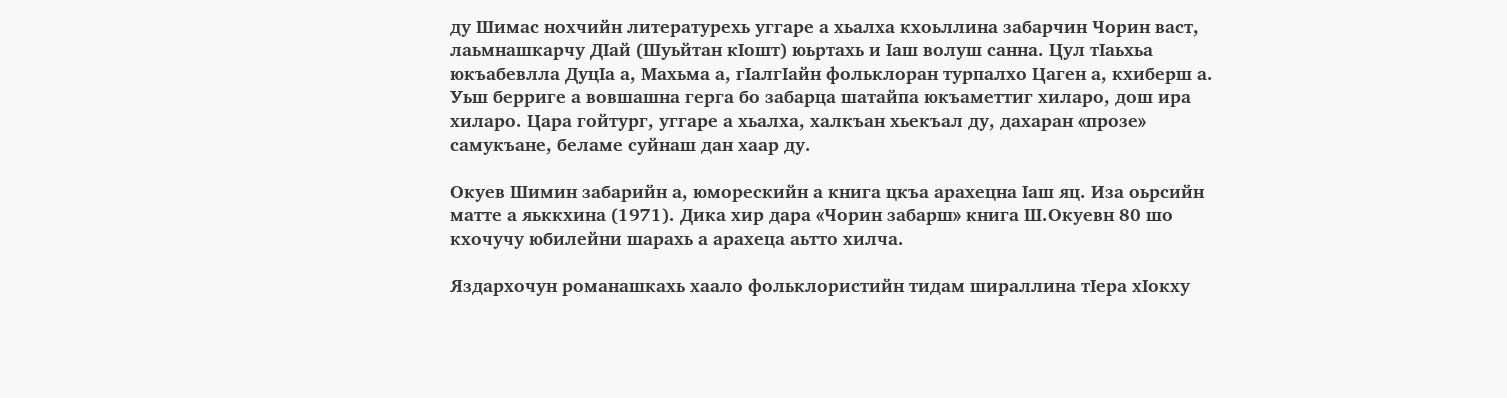ду Шимас нохчийн литературехь уггаре а хьалха кхоьллина забарчин Чорин васт, лаьмнашкарчу ДIай (Шуьйтан кIошт) юьртахь и Iаш волуш санна. Цул тIаьхьа юкъабевлла ДуцIа а, Махьма а, гIалгIайн фольклоран турпалхо Цаген а, кхиберш а. Уьш берриге а вовшашна герга бо забарца шатайпа юкъаметтиг хиларо, дош ира хиларо. Цара гойтург, уггаре а хьалха, халкъан хьекъал ду, дахаран «прозе» самукъане, беламе суйнаш дан хаар ду.

Окуев Шимин забарийн а, юморескийн а книга цкъа арахецна Iаш яц. Иза оьрсийн матте а яьккхина (1971). Дика хир дара «Чорин забарш» книга Ш.Окуевн 80 шо кхочучу юбилейни шарахь а арахеца аьтто хилча.

Яздархочун романашкахь хаало фольклористийн тидам шираллина тIера хIокху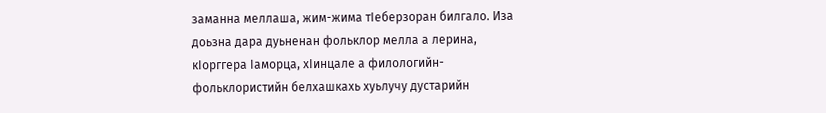заманна меллаша, жим-жима тIеберзоран билгало. Иза доьзна дара дуьненан фольклор мелла а лерина, кIорггера Iаморца, хIинцале а филологийн-фольклористийн белхашкахь хуьлучу дустарийн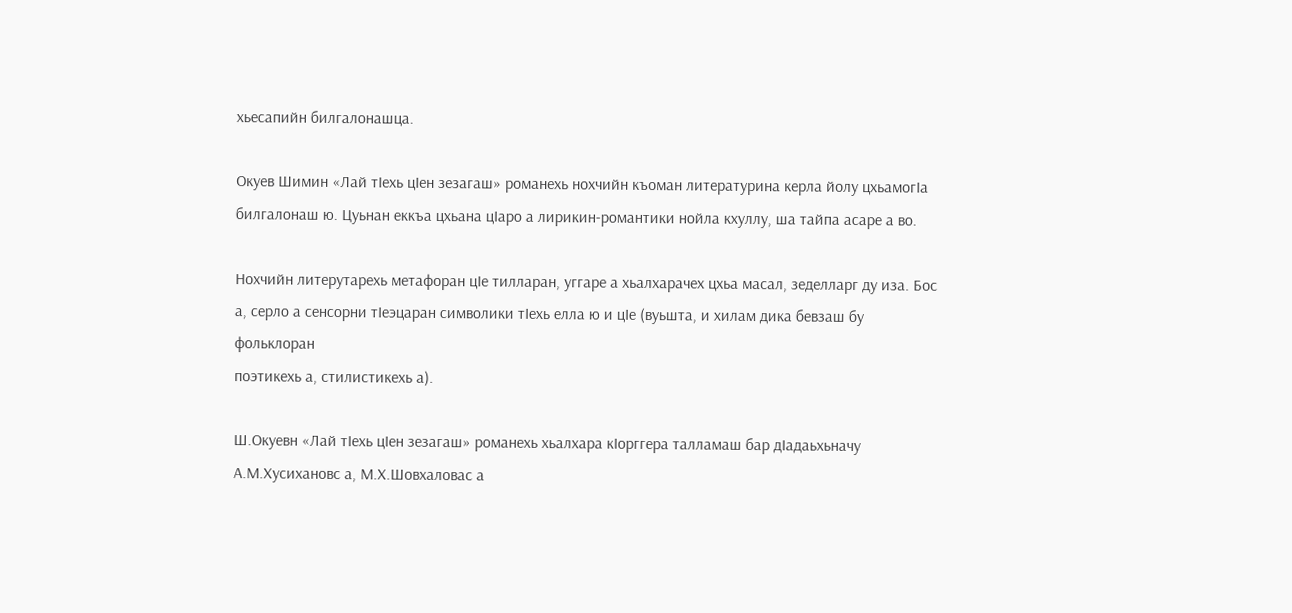хьесапийн билгалонашца.

Окуев Шимин «Лай тIехь цIен зезагаш» романехь нохчийн къоман литературина керла йолу цхьамогIа билгалонаш ю. Цуьнан еккъа цхьана цIаро а лирикин-романтики нойла кхуллу, ша тайпа асаре а во.

Нохчийн литерутарехь метафоран цIе тилларан, уггаре а хьалхарачех цхьа масал, зеделларг ду иза. Бос а, серло а сенсорни тIеэцаран символики тIехь елла ю и цIе (вуьшта, и хилам дика бевзаш бу фольклоран
поэтикехь а, стилистикехь а).

Ш.Окуевн «Лай тIехь цIен зезагаш» романехь хьалхара кIорггера талламаш бар дIадаьхьначу А.М.Хусихановс а, М.Х.Шовхаловас а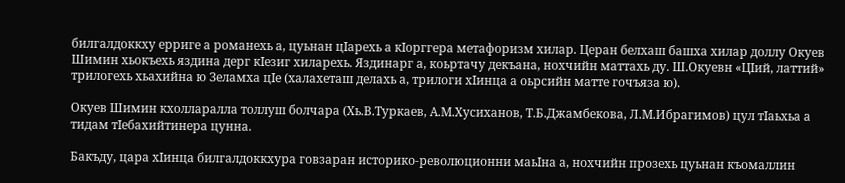билгалдоккху ерриге а романехь а, цуьнан цIарехь а кIорггера метафоризм хилар. Церан белхаш башха хилар доллу Окуев Шимин хьокъехь яздина дерг кIезиг хиларехь. Яздинарг а, коьртачу декъана, нохчийн маттахь ду. Ш.Окуевн «ЦIий, латтий» трилогехь хьахийна ю Зеламха цIе (халахеташ делахь а, трилоги хIинца а оьрсийн матте гочъяза ю).

Окуев Шимин кхолларалла толлуш болчара (Хь.В.Туркаев, А.М.Хусиханов, Т.Б.Джамбекова, Л.М.Ибрагимов) цул тIаьхьа а тидам тIебахийтинера цунна.

Бакъду, цара хIинца билгалдоккхура говзаран историко-революционни маьIна а, нохчийн прозехь цуьнан къомаллин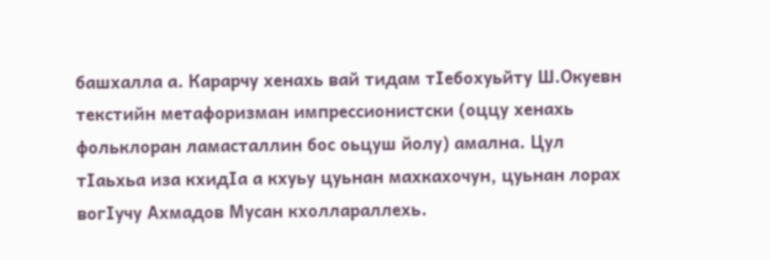башхалла а. Карарчу хенахь вай тидам тIебохуьйту Ш.Окуевн текстийн метафоризман импрессионистски (оццу хенахь фольклоран ламасталлин бос оьцуш йолу) амална. Цул тIаьхьа иза кхидIа а кхуьу цуьнан махкахочун, цуьнан лорах вогIучу Ахмадов Мусан кхоллараллехь.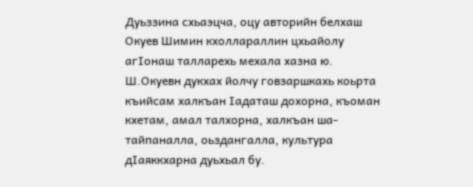Дуьззина схьаэцча, оцу авторийн белхаш Окуев Шимин кхоллараллин цхьайолу агIонаш талларехь мехала хазна ю. Ш.Окуевн дукхах йолчу говзаршкахь коьрта къийсам халкъан Iадаташ дохорна, къоман кхетам, амал талхорна, халкъан ша-тайпаналла, оьздангалла, культура дIаяккхарна дуьхьал бу.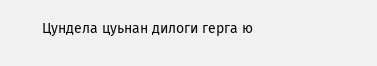Цундела цуьнан дилоги герга ю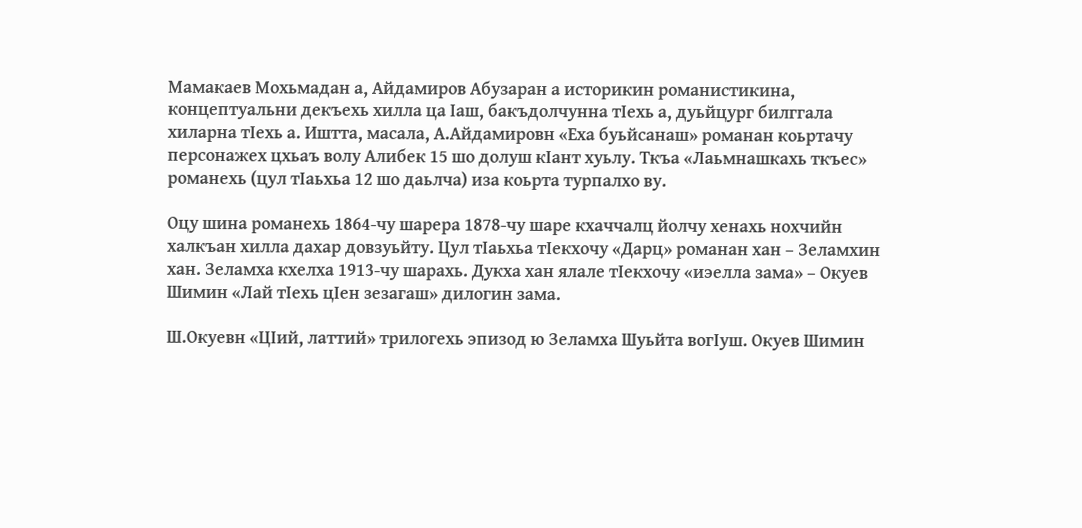Мамакаев Мохьмадан а, Айдамиров Абузаран а историкин романистикина, концептуальни декъехь хилла ца Iаш, бакъдолчунна тIехь а, дуьйцург билггала хиларна тIехь а. Иштта, масала, А.Айдамировн «Еха буьйсанаш» романан коьртачу персонажех цхьаъ волу Алибек 15 шо долуш кIант хуьлу. Ткъа «Лаьмнашкахь ткъес» романехь (цул тIаьхьа 12 шо даьлча) иза коьрта турпалхо ву.

Оцу шина романехь 1864-чу шарера 1878-чу шаре кхаччалц йолчу хенахь нохчийн халкъан хилла дахар довзуьйту. Цул тIаьхьа тIекхочу «Дарц» романан хан – Зеламхин хан. Зеламха кхелха 1913-чу шарахь. Дукха хан ялале тIекхочу «иэелла зама» – Окуев Шимин «Лай тIехь цIен зезагаш» дилогин зама.

Ш.Окуевн «ЦIий, латтий» трилогехь эпизод ю Зеламха Шуьйта вогIуш. Окуев Шимин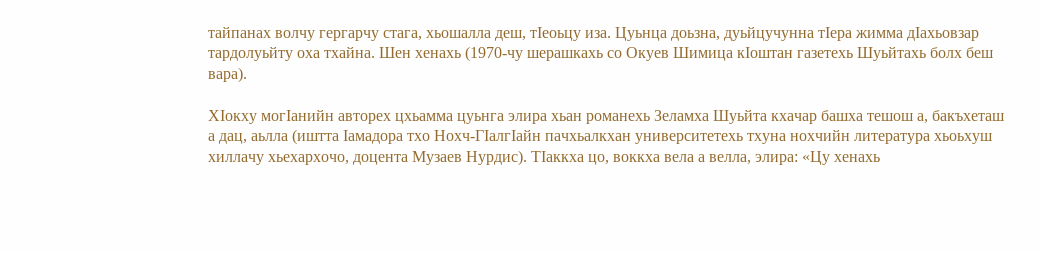тайпанах волчу гергарчу стага, хьошалла деш, тIеоьцу иза. Цуьнца доьзна, дуьйцучунна тIера жимма дIахьовзар тардолуьйту оха тхайна. Шен хенахь (1970-чу шерашкахь со Окуев Шимица кIоштан газетехь Шуьйтахь болх беш вара).

ХIокху могIанийн авторех цхьамма цуьнга элира хьан романехь Зеламха Шуьйта кхачар башха тешош а, бакъхеташ а дац, аьлла (иштта Iамадора тхо Нохч-ГIалгIайн пачхьалкхан университетехь тхуна нохчийн литература хьоьхуш хиллачу хьехархочо, доцента Музаев Нурдис). ТIаккха цо, воккха вела а велла, элира: «Цу хенахь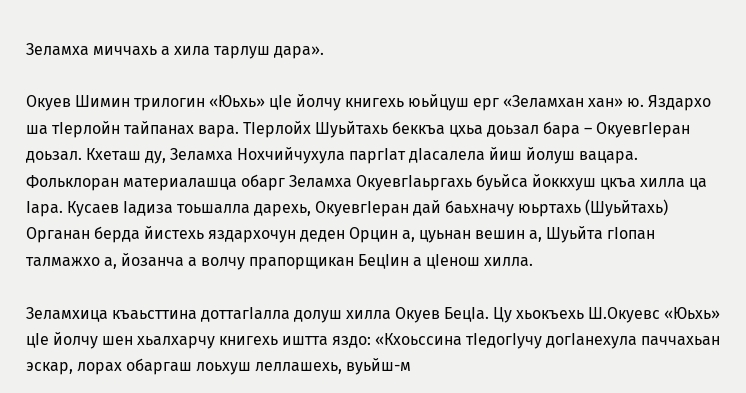Зеламха миччахь а хила тарлуш дара».

Окуев Шимин трилогин «Юьхь» цIе йолчу книгехь юьйцуш ерг «Зеламхан хан» ю. Яздархо ша тIерлойн тайпанах вара. ТIерлойх Шуьйтахь беккъа цхьа доьзал бара – ОкуевгIеран доьзал. Кхеташ ду, Зеламха Нохчийчухула паргIат дIасалела йиш йолуш вацара. Фольклоран материалашца обарг Зеламха ОкуевгIаьргахь буьйса йоккхуш цкъа хилла ца Iара. Кусаев Iадиза тоьшалла дарехь, ОкуевгIеран дай баьхначу юьртахь (Шуьйтахь) Органан берда йистехь яздархочун деден Орцин а, цуьнан вешин а, Шуьйта гIопан талмажхо а, йозанча а волчу прапорщикан БецIин а цIенош хилла.

Зеламхица къаьсттина доттагIалла долуш хилла Окуев БецIа. Цу хьокъехь Ш.Окуевс «Юьхь» цIе йолчу шен хьалхарчу книгехь иштта яздо: «Кхоьссина тIедогIучу догIанехула паччахьан эскар, лорах обаргаш лоьхуш леллашехь, вуьйш-м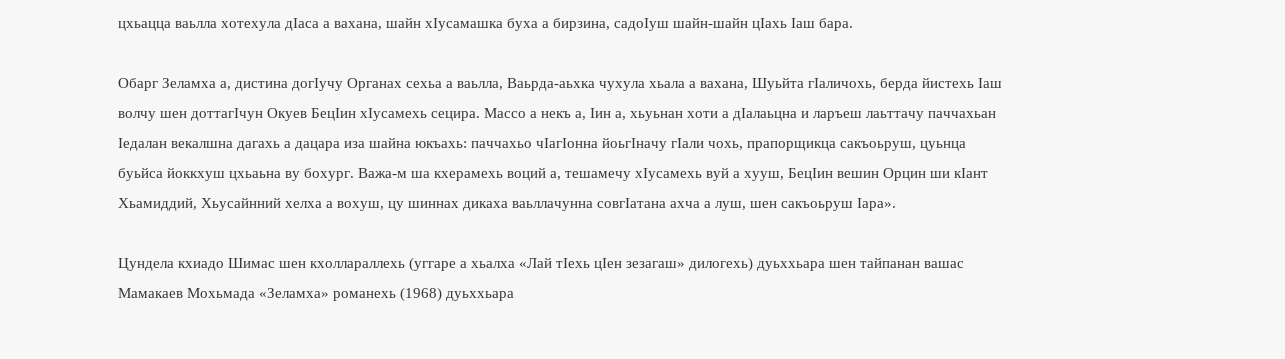цхьацца ваьлла хотехула дIаса а вахана, шайн хIусамашка буха а бирзина, садоIуш шайн-шайн цIахь Iаш бара.

Обарг Зеламха а, дистина догIучу Органах сехьа а ваьлла, Ваьрда-аьхка чухула хьала а вахана, Шуьйта гIаличохь, берда йистехь Iаш волчу шен доттагIчун Окуев БецIин хIусамехь сецира. Массо а некъ а, Iин а, хьуьнан хоти а дIалаьцна и ларъеш лаьттачу паччахьан Iедалан векалшна дагахь а дацара иза шайна юкъахь: паччахьо чIагIонна йоьгIначу гIали чохь, прапорщикца сакъоьруш, цуьнца буьйса йоккхуш цхьаьна ву бохург. Важа-м ша кхерамехь воций а, тешамечу хIусамехь вуй а хууш, БецIин вешин Орцин ши кIант Хьамиддий, Хьусайнний хелха а вохуш, цу шиннах дикаха ваьллачунна совгIатана ахча а луш, шен сакъоьруш Iара».

Цундела кхиадо Шимас шен кхоллараллехь (уггаре а хьалха «Лай тIехь цIен зезагаш» дилогехь) дуьххьара шен тайпанан вашас Мамакаев Мохьмада «Зеламха» романехь (1968) дуьххьара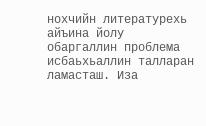нохчийн литературехь айъина йолу обаргаллин проблема исбаьхьаллин талларан ламасташ. Иза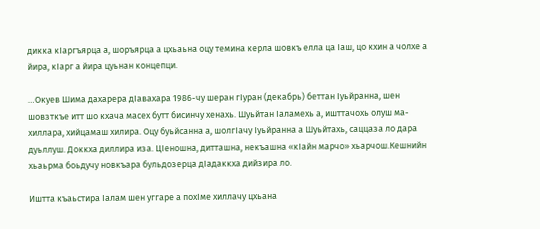дикка кIаргъярца а, шоръярца а цхьаьна оцу темина керла шовкъ елла ца Iаш, цо кхин а чолхе а йира, кIарг а йира цуьнан концепци.

…Окуев Шима дахарера дIавахара 1986-чу шеран гIуран (декабрь) беттан Iуьйранна, шен шовзткъе итт шо кхача масех бутт бисинчу хенахь. Шуьйтан Iаламехь а, ишттачохь олуш ма-хиллара, хийцамаш хилира. Оцу буьйсанна а, шолгIачу Iуьйранна а Шуьйтахь, саццаза ло дара дуьллуш. Доккха диллира иза. ЦIеношна, дитташна, некъашна «кIайн марчо» хьарчош.Кешнийн хьаьрма боьдучу новкъара бульдозерца дIадаккха дийзира ло.

Иштта къаьстира Iалам шен уггаре а похIме хиллачу цхьана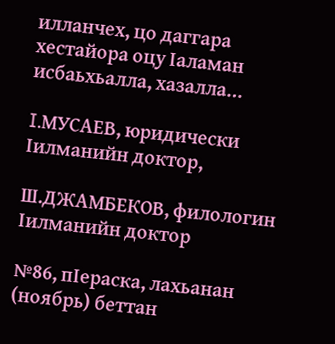илланчех, цо даггара хестайора оцу Iаламан исбаьхьалла, хазалла…

I.МУСАЕВ, юридически Iилманийн доктор,

Ш.ДЖАМБЕКОВ, филологин Iилманийн доктор

№86, пIераска, лахьанан (ноябрь) беттан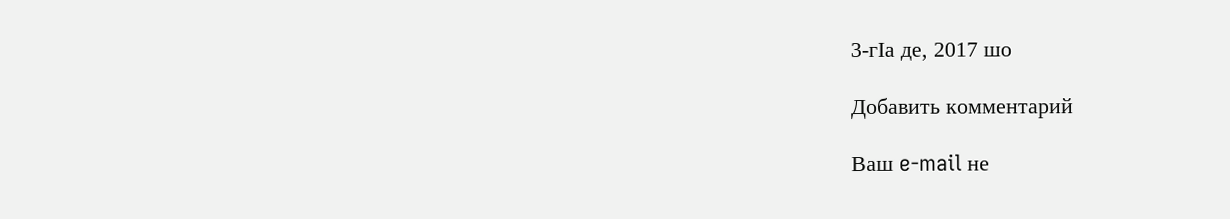3-гIа де, 2017 шо

Добавить комментарий

Ваш e-mail не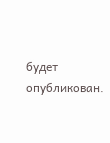будет опубликован.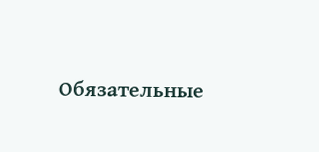Обязательные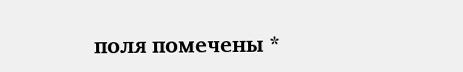поля помечены *